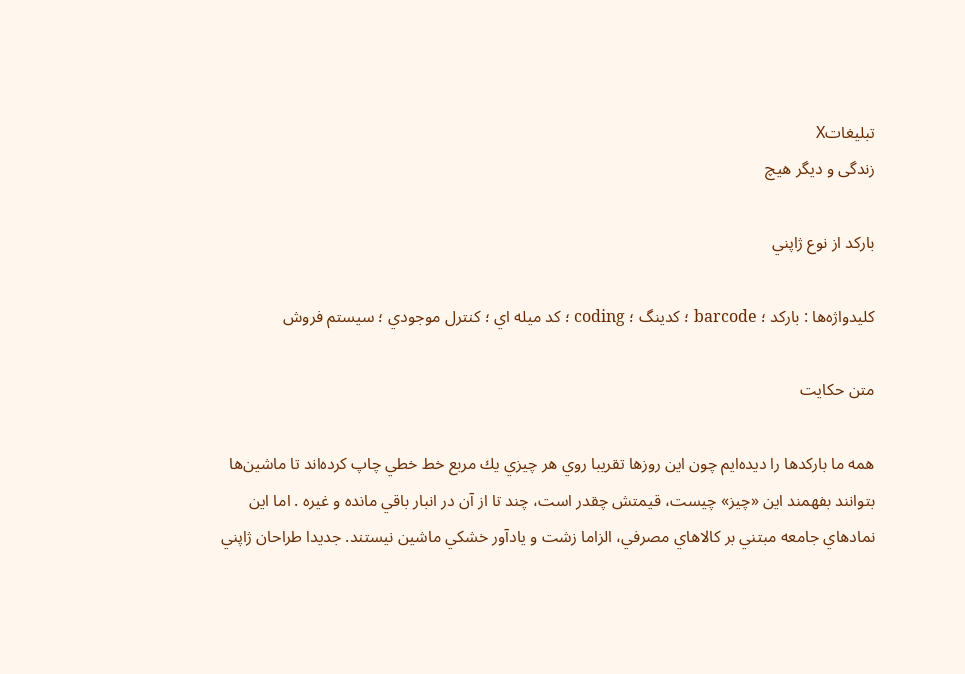تبليغاتX
زندگی و دیگر هیچ

باركد از نوع ژاپني

كليدواژه‌ها : باركد ؛ barcode ؛ كدينگ ؛ coding ؛ كد ميله اي ؛ كنترل موجودي ؛ سيستم فروش

متن حكايت

همه ما باركدها را ديده‌ايم چون اين روزها تقريبا روي هر چيزي يك مربع خط خطي چاپ كرده‌اند تا ماشين‌ها بتوانند بفهمند اين «چيز» چيست، قيمتش چقدر است، چند تا از آن در انبار باقي مانده و غيره . اما اين نمادهاي جامعه مبتني بر كالاهاي مصرفي، الزاما زشت و يادآور خشكي ماشين نيستند. جديدا طراحان ژاپني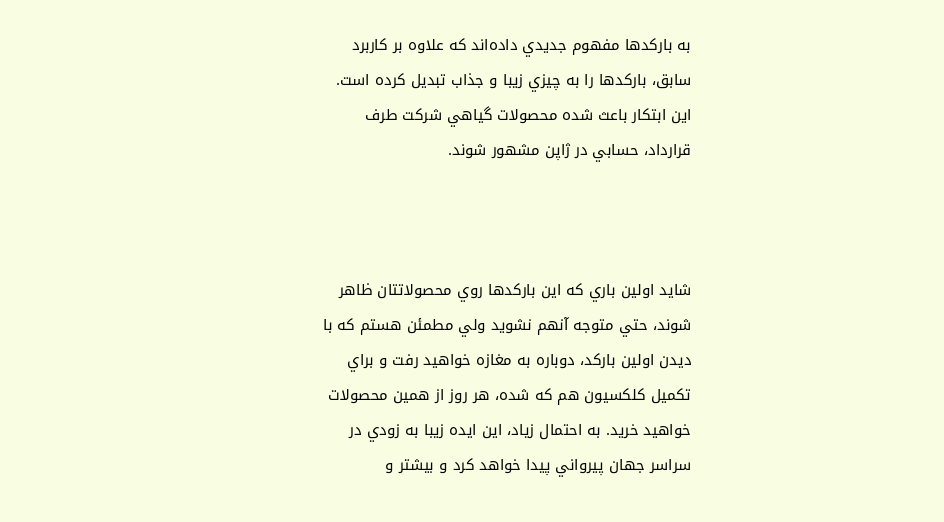به باركدها مفهوم جديدي داده‌اند كه علاوه بر كاربرد سابق، باركدها را به چيزي زيبا و جذاب تبديل كرده‌ است. اين ابتكار باعث شده محصولات گياهي شركت طرف قرارداد، حسابي در ژاپن مشهور شوند.



شايد اولين باري كه اين باركدها روي محصولاتتان ظاهر شوند، حتي متوجه آنهم نشويد ولي مطمئن هستم كه با ديدن اولين باركد، دوباره به مغازه خواهيد رفت و براي تكميل كلكسيون هم كه شده، هر روز از همين محصولات خواهيد خريد. به احتمال زياد، اين ايده زيبا به زودي در سراسر جهان پيرواني پيدا خواهد كرد و بيشتر و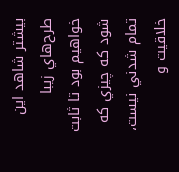بيشتر شاهد اين طرح‌هاي زيبا خواهيم بود تا ثابت شود كه چيزي كه تمام شدني نيست، خلاقيت و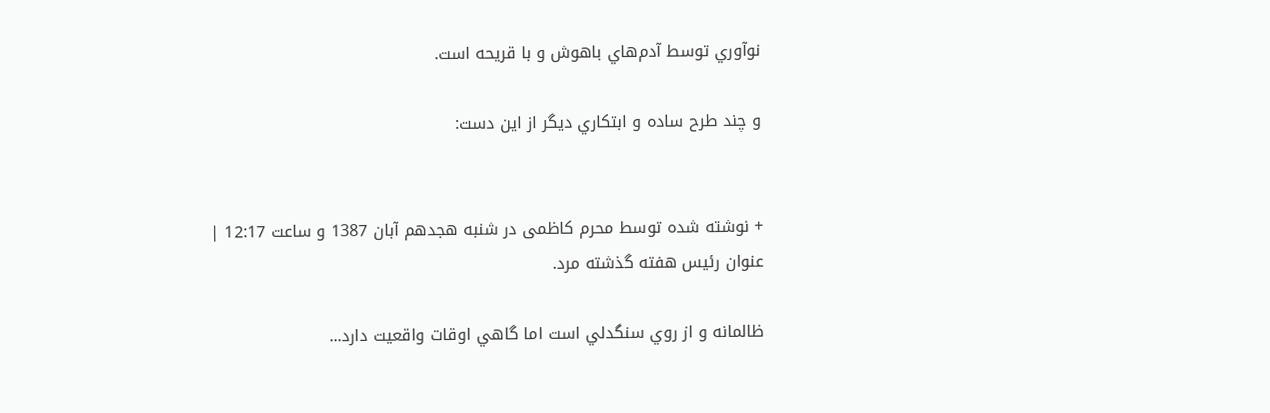نوآوري توسط آدم‌هاي باهوش و با قريحه است.

و چند طرح ساده و ابتكاري ديگر از اين دست:


+ نوشته شده توسط محرم کاظمی در شنبه هجدهم آبان 1387 و ساعت 12:17 |
عنوان رئيس هفته گذشته مرد.

ظالمانه و از روي سنگدلي است اما گاهي اوقات واقعيت دارد...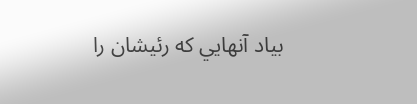بياد آنهايي كه رئيشان را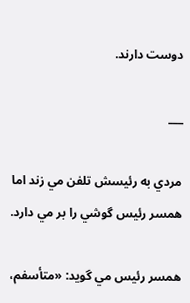دوست دارند.

___

مردي به رئيسش تلفن مي زند اما همسر رئيس گوشي را بر مي دارد.

همسر رئيس مي گويد: «متأسفم،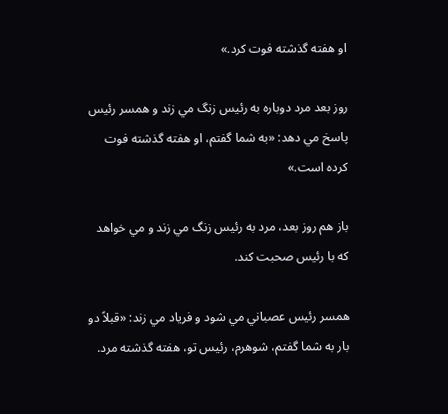او هفته گذشته فوت كرد.»

روز بعد مرد دوباره به رئيس زنگ مي زند و همسر رئيس پاسخ مي دهد: «به شما گفتم، او هفته گذشته فوت كرده است.»

باز هم روز بعد، مرد به رئيس زنگ مي زند و مي خواهد كه با رئيس صحبت كند.

همسر رئيس عصباني مي شود و فرياد مي زند: «قبلاً دو بار به شما گفتم، شوهرم، رئيس تو، هفته گذشته مرد.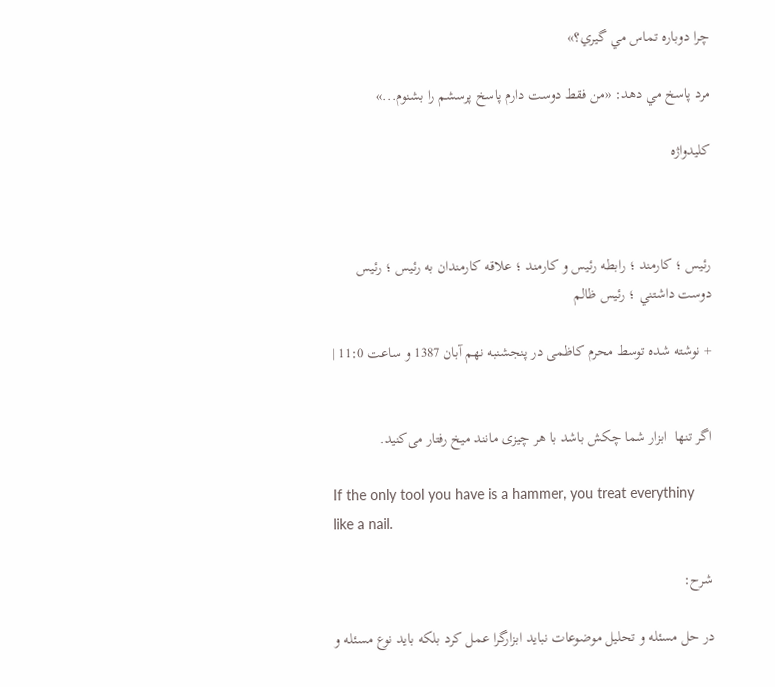چرا دوباره تماس مي گيري؟»

مرد پاسخ مي دهد: «من فقط دوست دارم پاسخ پرسشم را بشنوم...»

كليدواژه



رئيس ؛ كارمند ؛ رابطه رئيس و كارمند ؛ علاقه كارمندان به رئيس ؛ رئيس دوست داشتني ؛ رئيس ظالم

+ نوشته شده توسط محرم کاظمی در پنجشنبه نهم آبان 1387 و ساعت 11:0 |


اگر تنها  ابزار شما چكش باشد با هر چیزی مانند میخ رفتار می‌كنید.

If the only tool you have is a hammer, you treat everythiny like a nail.

شرح:

در حل مسئله و تحلیل موضوعات نباید ابزارگرا عمل كرد بلكه باید نوع مسئله و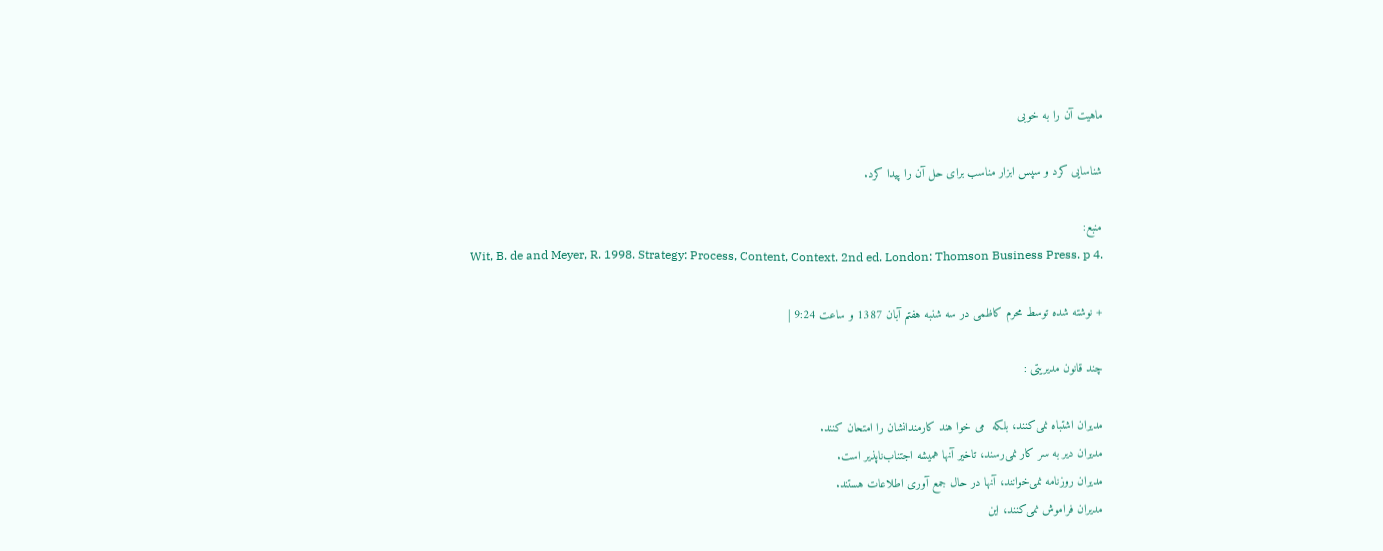ماهیت آن را به خوبی

شناسایی كرد و سپس ابزار مناسب برای حل آن را پیدا كرد.

منبع:
Wit, B. de and Meyer, R. 1998. Strategy: Process, Content, Context. 2nd ed. London: Thomson Business Press. p 4.

+ نوشته شده توسط محرم کاظمی در سه شنبه هفتم آبان 1387 و ساعت 9:24 |

چند قانون مدیریتی :

مدیران اشتباه نمی‌کنند، بلکه  می خوا هند کارمندانشان را امتحان ‌کنند.
مدیران دیر به سر کار نمی‌رسند، تاخیر آنها همیشه اجتناب‌ناپذیر است.
مدیران روزنامه نمی‌خوانند، آنها در حال جمع ‌آوری اطلاعات هستند.
مدیران فراموش نمی‌کنند، این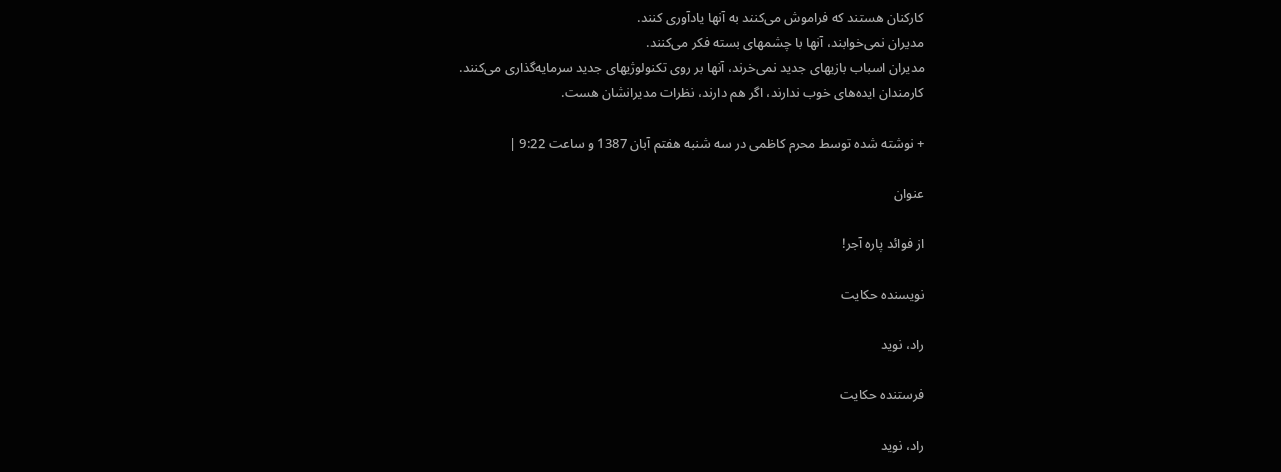کارکنان هستند که فراموش می‌کنند به آنها یادآوری کنند.
مدیران نمی‌‌خوابند، آنها با چشمهای بسته فکر می‌کنند.
مدیران اسباب بازیهای جدید نمی‌خرند، آنها بر روی تکنولوژیهای جدید سرمایه‌گذاری می‌کنند.
کارمندان ایده‌های خوب ندارند، اگر هم دارند، نظرات مدیرانشان هست.

+ نوشته شده توسط محرم کاظمی در سه شنبه هفتم آبان 1387 و ساعت 9:22 |

عنوان

از فوائد پاره آجر!

نويسنده حكايت

راد، نويد

فرستنده حكايت

راد، نويد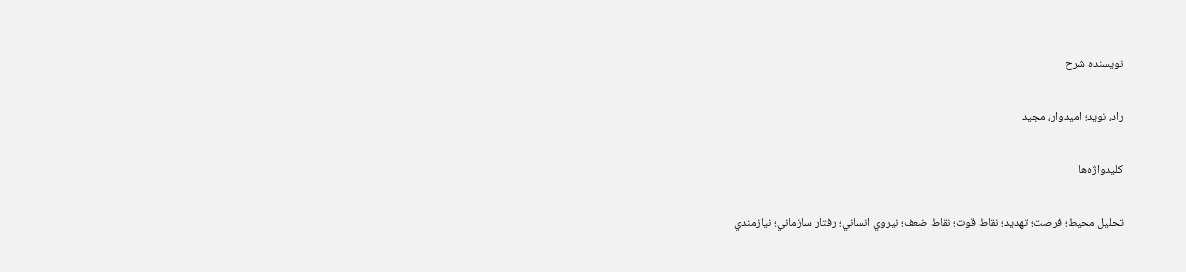نويسنده شرح

راد، نويد؛ اميدوار، مجيد

كليدواژه‌ها

تحليل محيط؛ فرصت؛ تهديد؛ نقاط قوت؛ نقاط ضعف؛ نيروي انساني؛ رفتار سازماني؛ نيازمندي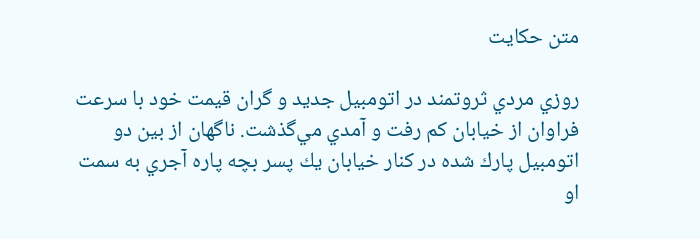متن حكايت

روزي مردي ثروتمند در اتومبيل جديد و گران قيمت خود با سرعت فراوان از خيابان كم رفت و آمدي مي‌گذشت. ناگهان از بين دو اتومبيل پارك شده در كنار خيابان يك پسر بچه پاره آجري به سمت او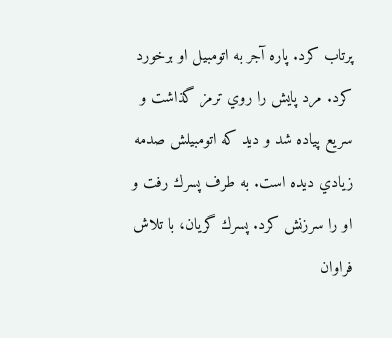پرتاب كرد. پاره آجر به اتومبيل او برخورد كرد. مرد پايش را روي ترمز گذاشت و سريع پياده شد و ديد كه اتومبيلش صدمه زيادي ديده است. به طرف پسرك رفت و او را سرزنش كرد. پسرك گريان، با تلاش فراوان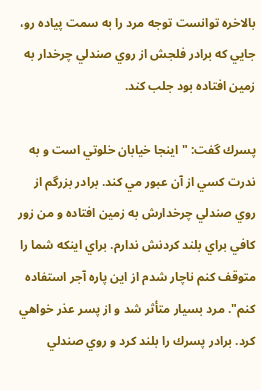بالاخره توانست توجه مرد را به سمت پياده رو، جايي كه برادر فلجش از روي صندلي چرخدار به زمين افتاده بود جلب كند.

پسرك گفت: "اينجا خيابان خلوتي است و به ندرت كسي از آن عبور مي كند. برادر بزرگم از روي صندلي چرخدارش به زمين افتاده و من زور كافي براي بلند كردنش ندارم. براي اينكه شما را متوقف كنم ناچار شدم از اين پاره آجر استفاده كنم". مرد بسيار متأثر شد و از پسر عذر خواهي كرد. برادر پسرك را بلند كرد و روي صندلي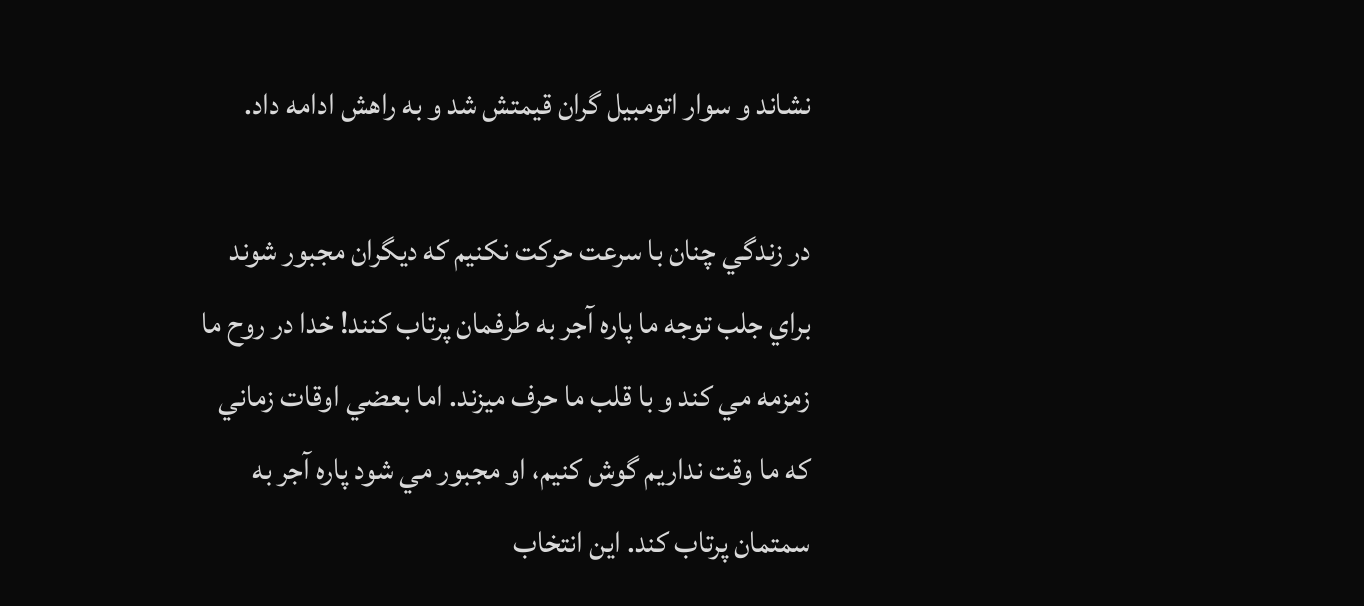نشاند و سوار اتومبيل گران قيمتش شد و به راهش ادامه داد.

در زندگي چنان با سرعت حركت نكنيم كه ديگران مجبور شوند براي جلب توجه ما پاره آجر به طرفمان پرتاب كنند! خدا در روح ما زمزمه مي كند و با قلب ما حرف ميزند. اما بعضي اوقات زماني كه ما وقت نداريم گوش كنيم، او مجبور مي شود پاره آجر به سمتمان پرتاب كند. اين انتخاب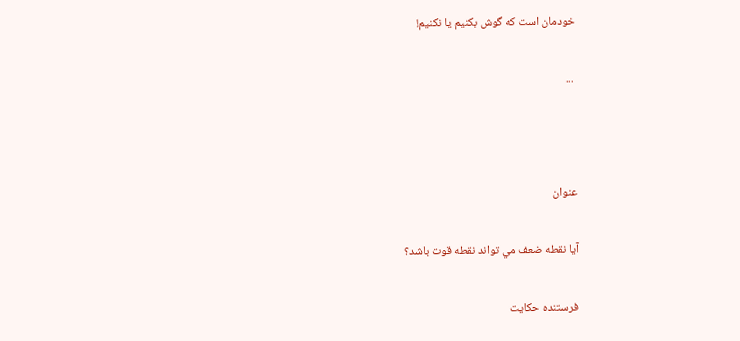خودمان است كه گوش بكنيم يا نكنيم!

 ...



عنوان

آيا نقطه ضعف مي تواند نقطه قوت باشد؟

فرستنده حكايت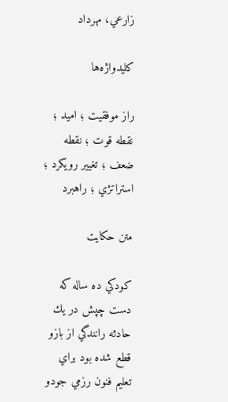زارعي، مهرداد

كليدواژه‌ها

راز موفقيت ؛ اميد ؛ نقطه قوت ؛ نقطه ضعف ؛ تغيير رويكرد ؛ استراتژي ؛ راهبرد

متن حكايت

كودكي ده ساله كه دست چپش در يك حادثه رانندگي از بازو قطع شده بود براي تعليم فنون رزمي جودو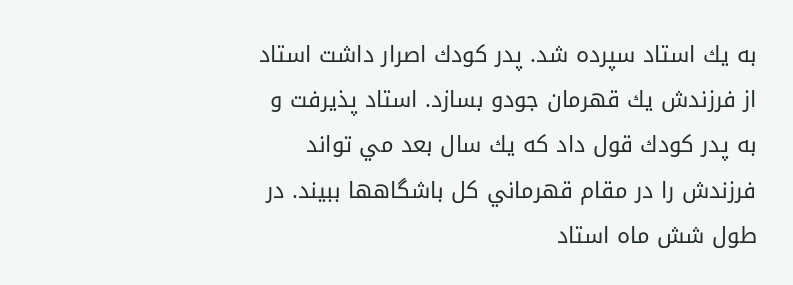به يك استاد سپرده شد. پدر كودك اصرار داشت استاد از فرزندش يك قهرمان جودو بسازد. استاد پذيرفت و به پدر كودك قول داد كه يك سال بعد مي تواند فرزندش را در مقام قهرماني كل باشگاهها ببيند. در طول شش ماه استاد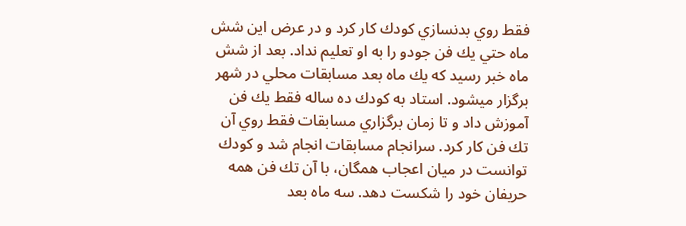فقط روي بدنسازي كودك كار كرد و در عرض اين شش ماه حتي يك فن جودو را به او تعليم نداد. بعد از شش ماه خبر رسيد كه يك ماه بعد مسابقات محلي در شهر برگزار ميشود. استاد به كودك ده ساله فقط يك فن آموزش داد و تا زمان برگزاري مسابقات فقط روي آن تك فن كار كرد. سرانجام مسابقات انجام شد و كودك توانست در ميان اعجاب همگان، با آن تك فن همه حريفان خود را شكست دهد. سه ماه بعد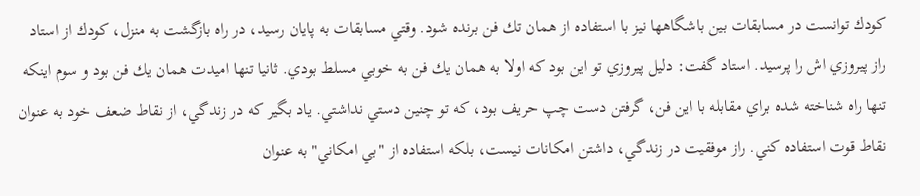كودك توانست در مسابقات بين باشگاهها نيز با استفاده از همان تك فن برنده شود. وقتي مسابقات به پايان رسيد، در راه بازگشت به منزل، كودك از استاد راز پيروزي اش را پرسيد. استاد گفت: دليل پيروزي تو اين بود كه اولا به همان يك فن به خوبي مسلط بودي. ثانيا تنها اميدت همان يك فن بود و سوم اينكه تنها راه شناخته شده براي مقابله با اين فن، گرفتن دست چپ حريف بود، كه تو چنين دستي نداشتي. ياد بگير كه در زندگي، از نقاط ضعف خود به عنوان نقاط قوت استفاده كني. راز موفقيت در زندگي، داشتن امكانات نيست، بلكه استفاده از "بي امكاني" به عنوان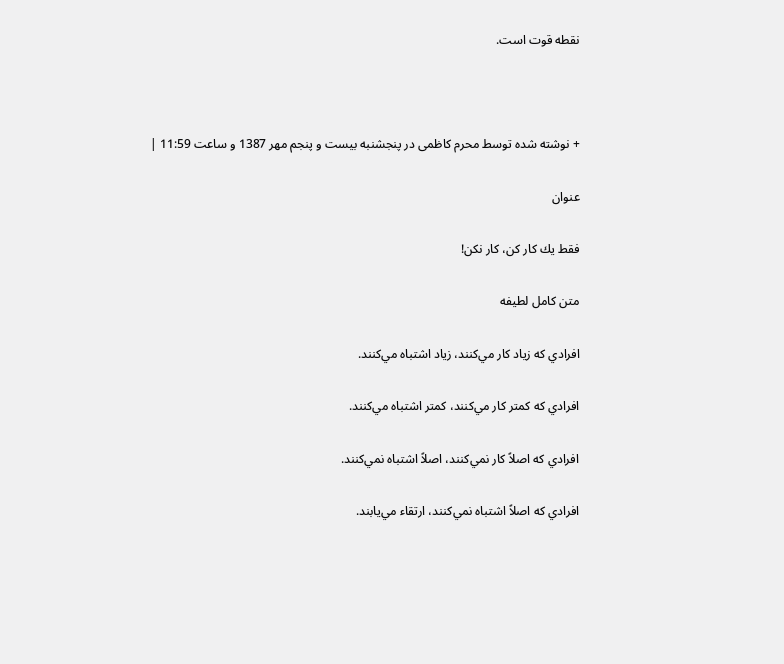نقطه قوت است.



+ نوشته شده توسط محرم کاظمی در پنجشنبه بیست و پنجم مهر 1387 و ساعت 11:59 |

عنوان

فقط يك كار كن، كار نكن!

متن كامل لطيفه

افرادي كه زياد كار مي‌كنند، زياد اشتباه مي‌كنند.

افرادي كه كمتر كار مي‌كنند، كمتر اشتباه مي‌كنند.

افرادي كه اصلاً كار نمي‌كنند، اصلاً اشتباه نمي‌كنند.

افرادي كه اصلاً اشتباه نمي‌كنند، ارتقاء مي‌يابند.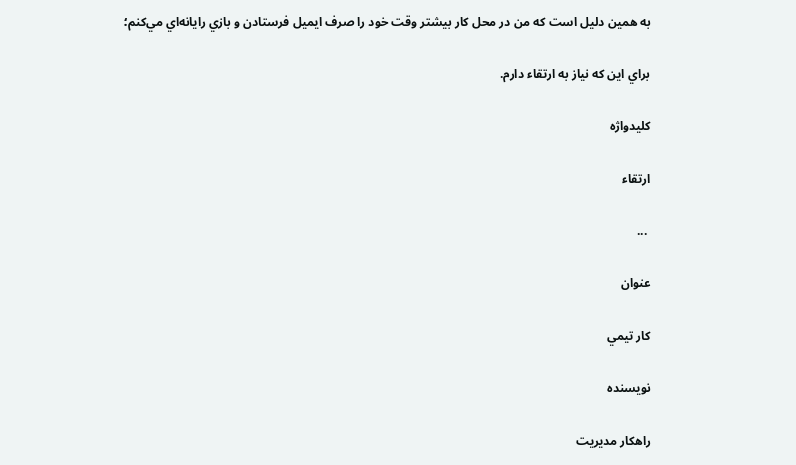به همين دليل است كه من در محل كار بيشتر وقت خود را صرف ايميل فرستادن و بازي رايانه‌اي مي‌كنم؛

براي اين كه نياز به ارتقاء دارم.

كليدواژه

ارتقاء

 ...

عنوان

كار تيمي

نويسنده

راهكار مديريت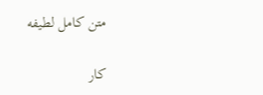متن كامل لطيفه

كار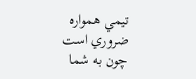تيمي همواره ضروري است چون به شما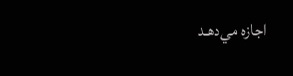اجازه مي‌دهـد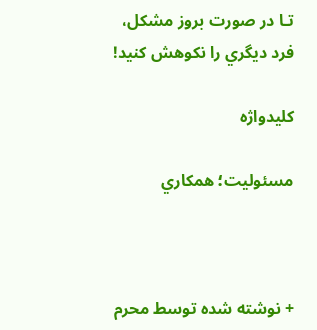تـا در صورت بروز مشكل، فرد ديگري را نكوهش كنيد!

كليدواژه

مسئوليت؛ همكاري



+ نوشته شده توسط محرم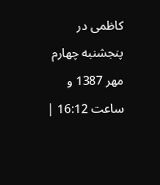کاظمی در پنجشنبه چهارم مهر 1387 و ساعت 16:12 |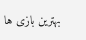بهترین بازی ها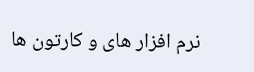نرم افزار های و کارتون ها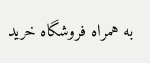به همراه فروشگاه خرید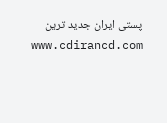پستی ایران جدید ترین www.cdirancd.com